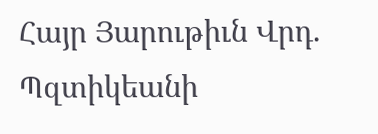Հայր Յարութիւն Վրդ. Պզտիկեանի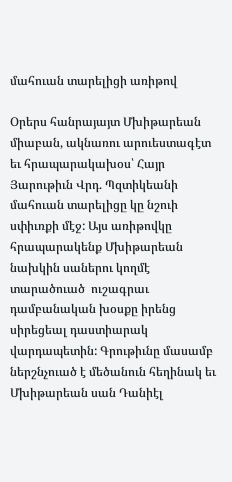մահուան տարելիցի առիթով

Օրերս հանրայայտ Մխիթարեան միաբան, ակնառու արուեստագէտ եւ հրապարակախօս՝ Հայր Յարութիւն Վրդ. Պզտիկեանի մահուան տարելիցը կը նշուի սփիւռքի մէջ: Այս առիթովկը հրապարակենք Մխիթարեան նախկին սաներու կողմէ տարածուած  ուշագրաւ դամբանական խօսքը իրենց սիրեցեալ դաստիարակ վարդապետին: Գրութիւնը մասամբ ներշնչուած է մեծանուն հեղինակ եւ Մխիթարեան սան Դանիէլ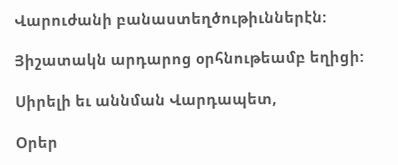Վարուժանի բանաստեղծութիւններէն:

Յիշատակն արդարոց օրհնութեամբ եղիցի:

Սիրելի եւ աննման Վարդապետ,

Օրեր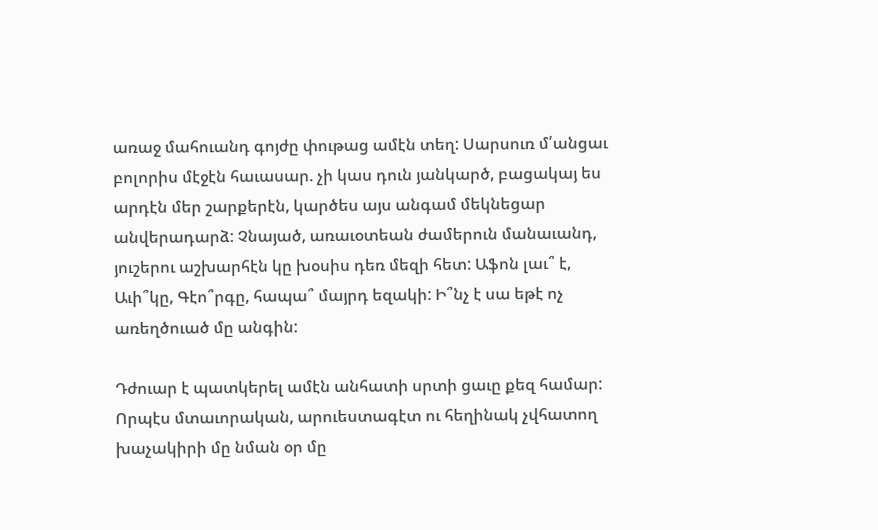առաջ մահուանդ գոյժը փութաց ամէն տեղ: Սարսուռ մ՛անցաւ բոլորիս մէջէն հաւասար. չի կաս դուն յանկարծ, բացակայ ես արդէն մեր շարքերէն, կարծես այս անգամ մեկնեցար անվերադարձ: Չնայած, առաւօտեան ժամերուն մանաւանդ, յուշերու աշխարհէն կը խօսիս դեռ մեզի հետ: Աֆոն լաւ՞ է, Աւի՞կը, Գէո՞րգը, հապա՞ մայրդ եզակի: Ի՞նչ է սա եթէ ոչ առեղծուած մը անգին:

Դժուար է պատկերել ամէն անհատի սրտի ցաւը քեզ համար: Որպէս մտաւորական, արուեստագէտ ու հեղինակ չվհատող խաչակիրի մը նման օր մը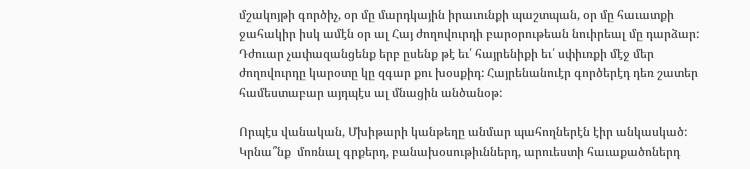մշակոյթի գործիչ, օր մը մարդկային իրաւունքի պաշտպան, օր մը հաւատքի ջահակիր իսկ ամէն օր ալ Հայ ժողովուրդի բարօրութեան նուիրեալ մը դարձար: Դժուար չափազանցենք երբ ըսենք թէ եւ՛ հայրենիքի եւ՛ սփիւռքի մէջ մեր ժողովուրդը կարօտը կը զգար քու խօսքիդ: Հայրենանուէր գործերէդ դեռ շատեր համեստաբար այդպէս ալ մնացին անծանօթ:

Որպէս վանական, Մխիթարի կանթեղը անմար պահողներէն էիր անկասկած: Կրնա՞նք  մոռնալ գրքերդ, բանախօսութիւններդ, արուեստի հաւաքածոներդ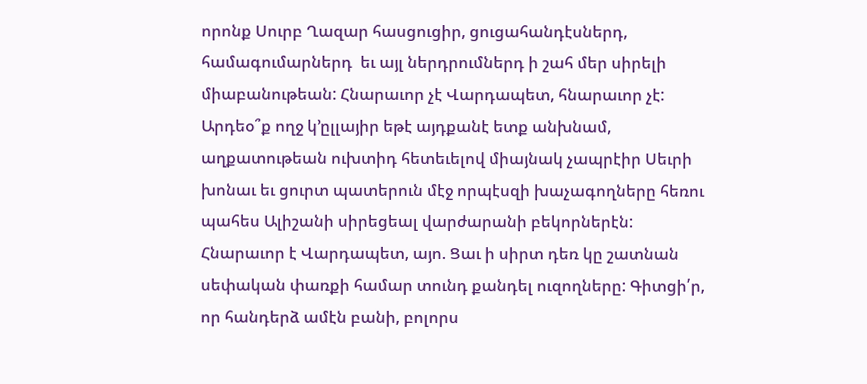որոնք Սուրբ Ղազար հասցուցիր, ցուցահանդէսներդ, համագումարներդ  եւ այլ ներդրումներդ ի շահ մեր սիրելի միաբանութեան: Հնարաւոր չէ Վարդապետ, հնարաւոր չէ: Արդեօ՞ք ողջ կ՚ըլլայիր եթէ այդքանէ ետք անխնամ, աղքատութեան ուխտիդ հետեւելով միայնակ չապրէիր Սեւրի խոնաւ եւ ցուրտ պատերուն մէջ որպէսզի խաչագողները հեռու պահես Ալիշանի սիրեցեալ վարժարանի բեկորներէն: Հնարաւոր է Վարդապետ, այո. Ցաւ ի սիրտ դեռ կը շատնան սեփական փառքի համար տունդ քանդել ուզողները: Գիտցի՛ր, որ հանդերձ ամէն բանի, բոլորս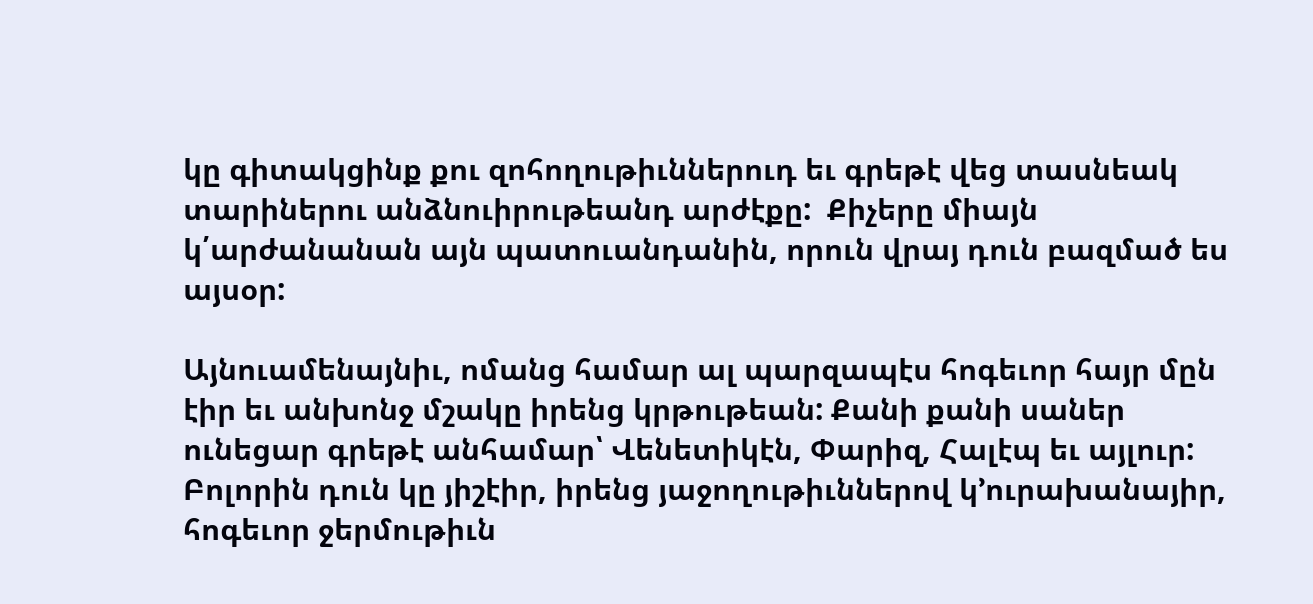կը գիտակցինք քու զոհողութիւններուդ եւ գրեթէ վեց տասնեակ տարիներու անձնուիրութեանդ արժէքը:  Քիչերը միայն կ՛արժանանան այն պատուանդանին, որուն վրայ դուն բազմած ես այսօր:

Այնուամենայնիւ, ոմանց համար ալ պարզապէս հոգեւոր հայր մըն էիր եւ անխոնջ մշակը իրենց կրթութեան: Քանի քանի սաներ ունեցար գրեթէ անհամար՝ Վենետիկէն, Փարիզ, Հալէպ եւ այլուր: Բոլորին դուն կը յիշէիր, իրենց յաջողութիւններով կ՚ուրախանայիր, հոգեւոր ջերմութիւն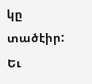կը տածէիր: Եւ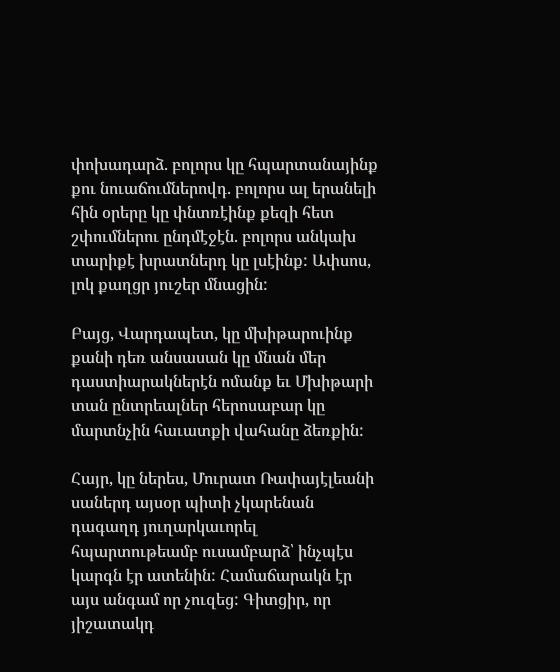փոխադարձ. բոլորս կը հպարտանայինք քու նուաճումներովդ. բոլորս ալ երանելի հին օրերը կը փնտռէինք քեզի հետ շփումներու ընդմէջէն. բոլորս անկախ տարիքէ խրատներդ կը լսէինք: Ափսոս, լոկ քաղցր յուշեր մնացին:

Բայց, Վարդապետ, կը մխիթարուինք քանի դեռ անսասան կը մնան մեր դաստիարակներէն ոմանք եւ Մխիթարի տան ընտրեալներ հերոսաբար կը մարտնչին հաւատքի վահանը ձեռքին:

Հայր, կը ներես, Մուրատ Ռափայէլեանի սաներդ այսօր պիտի չկարենան դագաղդ յուղարկաւորել հպարտութեամբ ուսամբարձ՝ ինչպէս կարգն էր ատենին: Համաճարակն էր այս անգամ որ չուզեց: Գիտցիր, որ յիշատակդ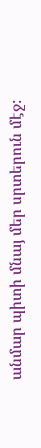անմար պիտի մնայ մեր սրտերուն մէջ: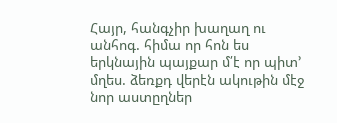Հայր, հանգչիր խաղաղ ու անհոգ. հիմա որ հոն ես երկնային պայքար մ՛է որ պիտ’ մղես. ձեռքդ վերէն ակութին մէջ նոր աստըղներ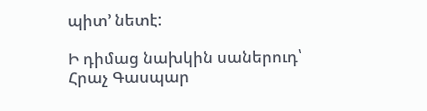պիտ’ նետէ:

Ի դիմաց նախկին սաներուդ՝ Հրաչ Գասպար